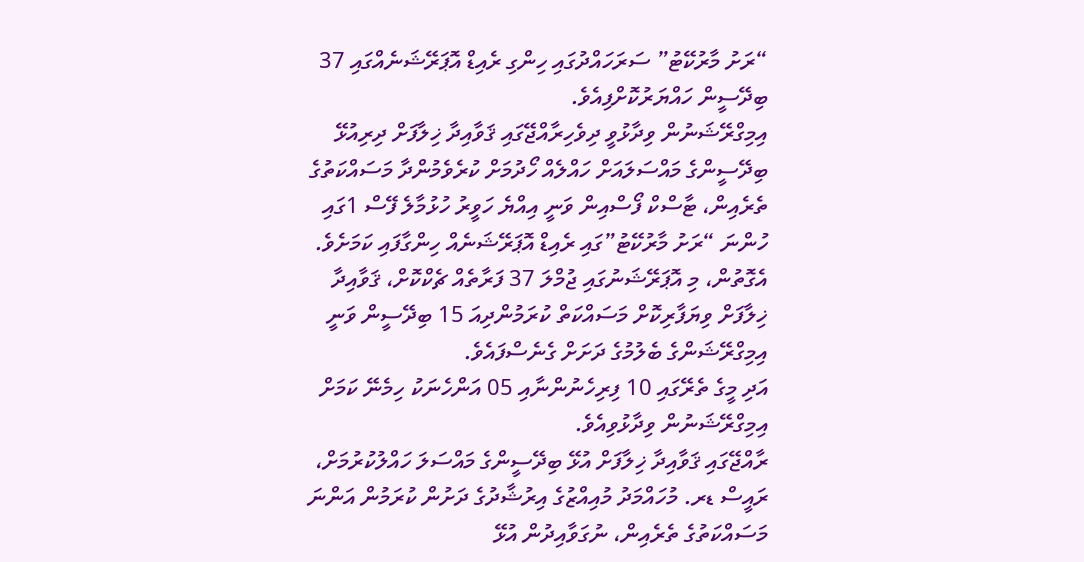“ރަށު މާރުކޭޓު” ސަރަހައްދުގައި ހިންގި ރެއިޑް އޮޕަރޭޝަނެއްގައި 37 ބިދޭސީން ހައްޔަރުކޮށްފިއެވެ.
އިމިގްރޭޝަނުން ވިދާޅުވީ ދިވެހިރާއްޖޭގައި ޤަވާއިދާ ޚިލާފަށް ދިރިއުޅޭ ބިދޭސީންގެ މައްސަލައަށް ހައްލެއް ހޯދުމަށް ކުރެވެމުންދާ މަސައްކަތުގެ ތެރެއިން، ޓާސްކް ފޯސްއިން ވަނީ އިއްޔެ ހަވީރު ހުޅުމާލެ ފޭސް 1ގައި ހުންނަ “ރަށު މާރުކޭޓު”ގައި ރެއިޑް އޮޕަރޭޝަނެއް ހިންގާފައި ކަމަށެވެ.
އެގޮތުން، މި އޮޕަރޭޝަނުގައި ޖުމްލަ 37 ފަރާތެއް ޗެކްކޮށް، ޤަވާއިދާ ޚިލާފަށް ވިޔަފާރިކޮށް މަސައްކަތް ކުރަމުންދިއަ 15 ބިދޭސީން ވަނީ އިމިގްރޭޝަންގެ ބެލުމުގެ ދަށަށް ގެނެސްފައެވެ.
އަދި މީގެ ތެރޭގައި 10 ފިރިހެނުންނާއި 05 އަންހެނަކު ހިމެނޭ ކަމަށް އިމިގްރޭޝަނުން ވިދާޅުވިއެވެ.
ރާއްޖޭގައި ޤަވާއިދާ ޚިލާފަށް އުޅޭ ބިދޭސީންގެ މައްސަލަ ހައްލުކުރުމަށް، ރައީސް ޑރ. މުހައްމަދު މުއިއްޒުގެ އިރުޝާދުގެ ދަށުން ކުރަމުން އަންނަ މަސައްކަތުގެ ތެރެއިން، ނުގަވާއިދުން އުޅޭ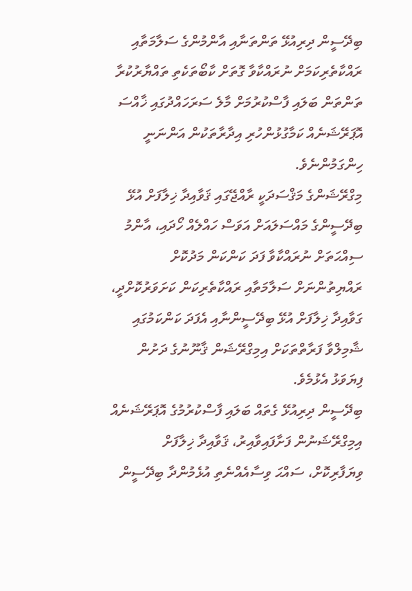ބިދޭސީން ދިރިއުޅޭ ތަންތަނާއި އާންމުންގެ ސަލާމަތާއި ރައްކާތެރިކަމަށް ނުރައްކާވާ ގޮތަށް ކާބޯތަކެތި ތައްޔާރުކުރާ ތަންތަން ބަލައި ފާސްކުރުމަށް މާލެ ސަރަހައްދުގައި ޚާއްސަ އޮޕަރޭޝަނެއް ކަމާގުޅުންހުރި އިދާރާތަކުން އަންނަނީ ހިންގަމުންނެވެ.
މިގްރޭޝަންގެ މަޤްސަދަކީ ރާއްޖޭގައި ޤަވާއިދާ ޚިލާފަށް އުޅޭ ބިދޭސީންގެ މައްސަލައަށް އަވަސް ހައްލެއް ހޯދައި، އާންމު ސިއްޙަތަށް ނުރައްކާވާ ފަދަ ކަންކަން މަދުކޮށް ރައްޔިތުންނަށް ސަލާމަތާއި ރައްކާތެރިކަން ކަށަވަރުކޮށްދީ، ގަވާއިދާ ޚިލާފަށް އުޅޭ ބިދޭސީންނާއި އެފަދަ ކަންކަމުގައި ޝާމިލްވާ ފަރާތްތަކަށް އިމިގްރޭޝަން ޤާނޫނުގެ ދަށުން ފިޔަވަޅު އެޅުމެވެ.
ބިދޭސީން ދިރިއުޅޭ ގެތައް ބަލައި ފާސްކުރުމުގެ އޮޕަރޭޝަނެއް އިމިގްރޭޝަނުން ފަށާފައިވާއިރު، ޤަވާއިދާ ޚިލާފަށް ވިޔަފާރިކޮށް، ސައްޙަ ވިސާއެއްނެތި އުޅެމުންދާ ބިދޭސީން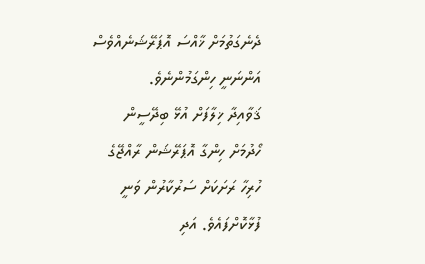ދެނެގަތުމަށް ޚާއްސަ އޮޕަރޭޝަނެއްވެސް އަންނަނީ ހިންގަމުންނެވެ.
ޤަވާއިދާ ޚިލާފަށް އުޅޭ ބިދޭސީން ހޯދުމަށް ހިންގާ އޮޕަރޭޝަން ރާއްޖޭގެ ހުރިހާ ރަށަކަށް ސަރުކާރުން ވަނީ ފުޅާކޮށްފައެވެ. އަދި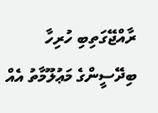ރާއްޖޭގަތިބި ހުރިހާ ބިދޭސީންގެ މަޢުލޫމާތު އެއް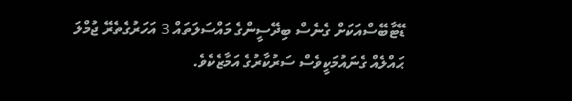ޑޭޓާބޭސްއަކަށް ގެނެސް ބިދޭސީންގެ މައްސަލަތައް 3 އަހަރުގެތެރޭ ޖުމްލަ ޙައްލެއް ގެނައުމަކީވެސް ސަރުކާރުގެ އަމާޒެކެވެ.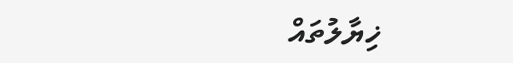ޚިޔާލުތައް